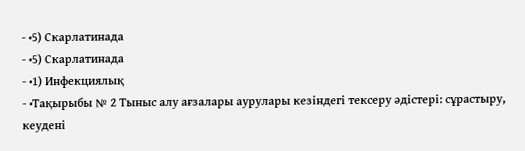- •5) Скарлатинада
- •5) Скарлатинада
- •1) Инфекциялық
- •Тақырыбы № 2 Тыныс алу ағзалары аурулары кезіндегі тексеру әдістері: сұрастыру, кеудені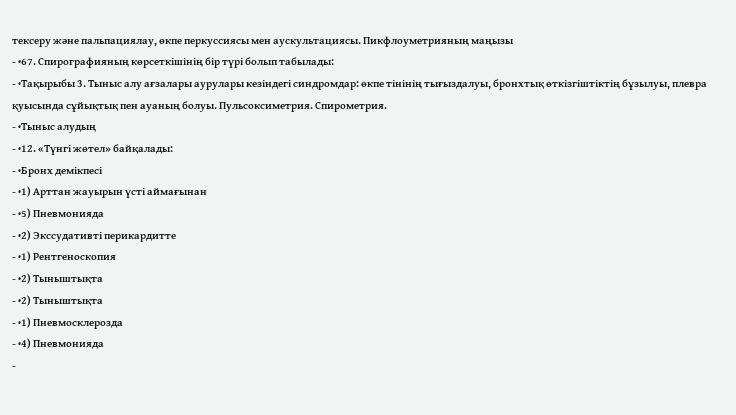тексеру және пальпациялау, өкпе перкуссиясы мен аускультациясы. Пикфлоуметрияның маңызы
- •67. Спирографияның көрсеткішінің бір түрі болып табылады:
- •Тақырыбы 3. Тыныс алу ағзалары аурулары кезіндегі синдромдар: өкпе тінінің тығыздалуы, бронхтық өткізгіштіктің бұзылуы, плевра қуысында сұйықтық пен ауаның болуы. Пульсоксиметрия. Спирометрия.
- •Тыныс алудың
- •12. «Түнгі жөтел» байқалады:
- •Бронх демікпесі
- •1) Арттан жауырын үсті аймағынан
- •5) Пневмонияда
- •2) Экссудативті перикардитте
- •1) Рентгеноскопия
- •2) Тыныштықта
- •2) Тыныштықта
- •1) Пневмосклерозда
- •4) Пневмонияда
-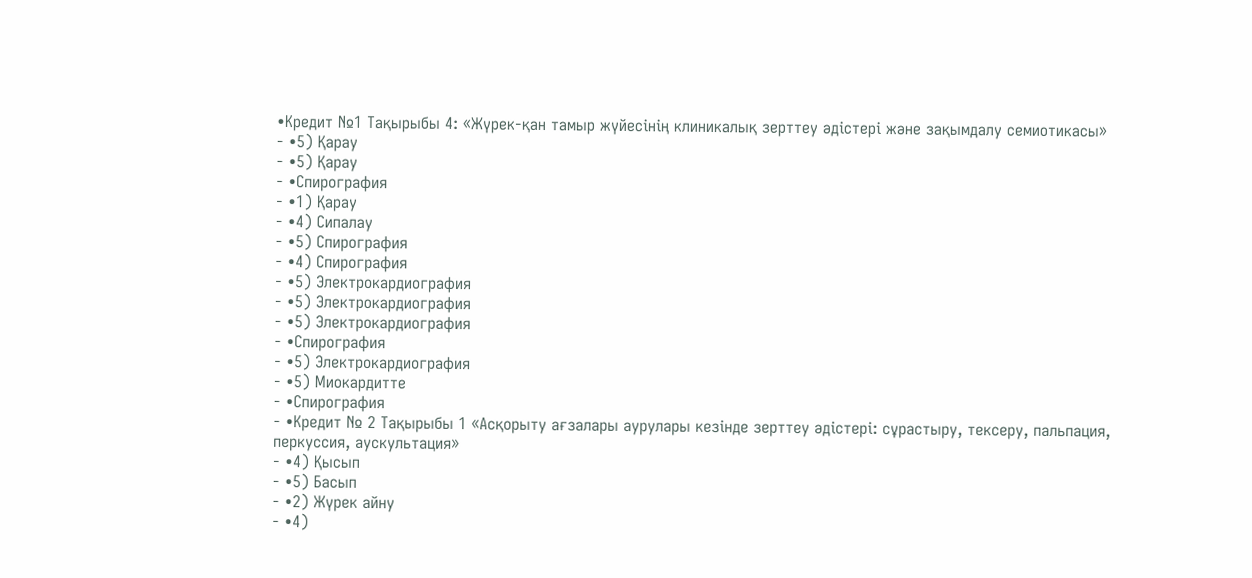•Кредит №1 Тақырыбы 4: «Жүрек-қан тамыр жүйесінің клиникалық зерттеу әдістері және зақымдалу семиотикасы»
- •5) Қарау
- •5) Қарау
- •Спирография
- •1) Қарау
- •4) Сипалау
- •5) Спирография
- •4) Спирография
- •5) Электрокардиография
- •5) Электрокардиография
- •5) Электрокардиография
- •Спирография
- •5) Электрокардиография
- •5) Миокардитте
- •Спирография
- •Кредит № 2 Тақырыбы 1 «Асқорыту ағзалары аурулары кезінде зерттеу әдістері: сұрастыру, тексеру, пальпация, перкуссия, аускультация»
- •4) Қысып
- •5) Басып
- •2) Жүрек айну
- •4)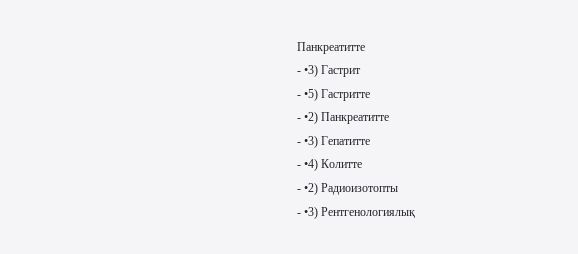Панкреатитте
- •3) Гастрит
- •5) Гастритте
- •2) Панкреатитте
- •3) Гепатитте
- •4) Колитте
- •2) Радиоизотопты
- •3) Рентгенологиялық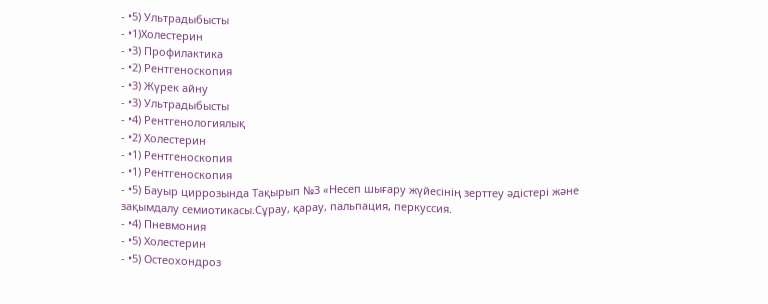- •5) Ультрадыбысты
- •1)Холестерин
- •3) Профилактика
- •2) Рентгеноскопия
- •3) Жүрек айну
- •3) Ультрадыбысты
- •4) Рентгенологиялық
- •2) Холестерин
- •1) Рентгеноскопия
- •1) Рентгеноскопия
- •5) Бауыр циррозында Тақырып №3 «Несеп шығару жүйесінің зерттеу әдістері және зақымдалу семиотикасы.Сұрау, қарау, пальпация, перкуссия.
- •4) Пневмония
- •5) Холестерин
- •5) Остеохондроз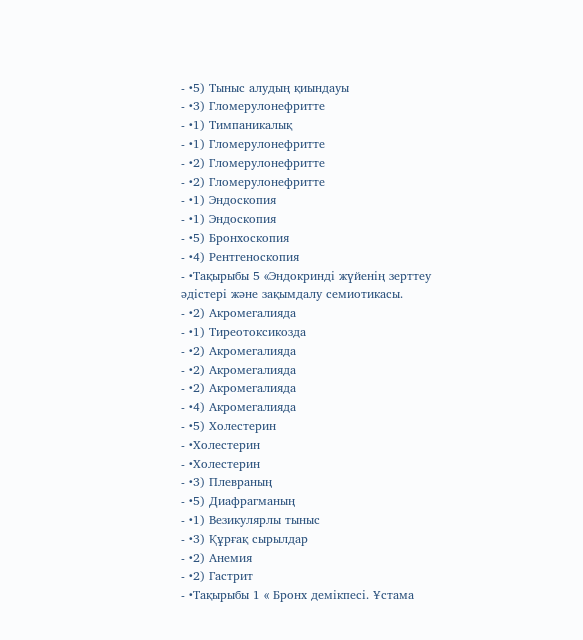- •5) Тыныс алудың қиындауы
- •3) Гломерулонефритте
- •1) Тимпаникалық
- •1) Гломерулонефритте
- •2) Гломерулонефритте
- •2) Гломерулонефритте
- •1) Эндоскопия
- •1) Эндоскопия
- •5) Бронхоскопия
- •4) Рентгеноскопия
- •Тақырыбы 5 «Эндокринді жүйенің зерттеу әдістері және зақымдалу семиотикасы.
- •2) Акромегалияда
- •1) Тиреотоксикозда
- •2) Акромегалияда
- •2) Акромегалияда
- •2) Акромегалияда
- •4) Акромегалияда
- •5) Холестерин
- •Холестерин
- •Холестерин
- •3) Плевраның
- •5) Диафрагманың
- •1) Везикулярлы тыныс
- •3) Құрғақ сырылдар
- •2) Анемия
- •2) Гастрит
- •Тақырыбы 1 « Бронх демікпесі. Ұстама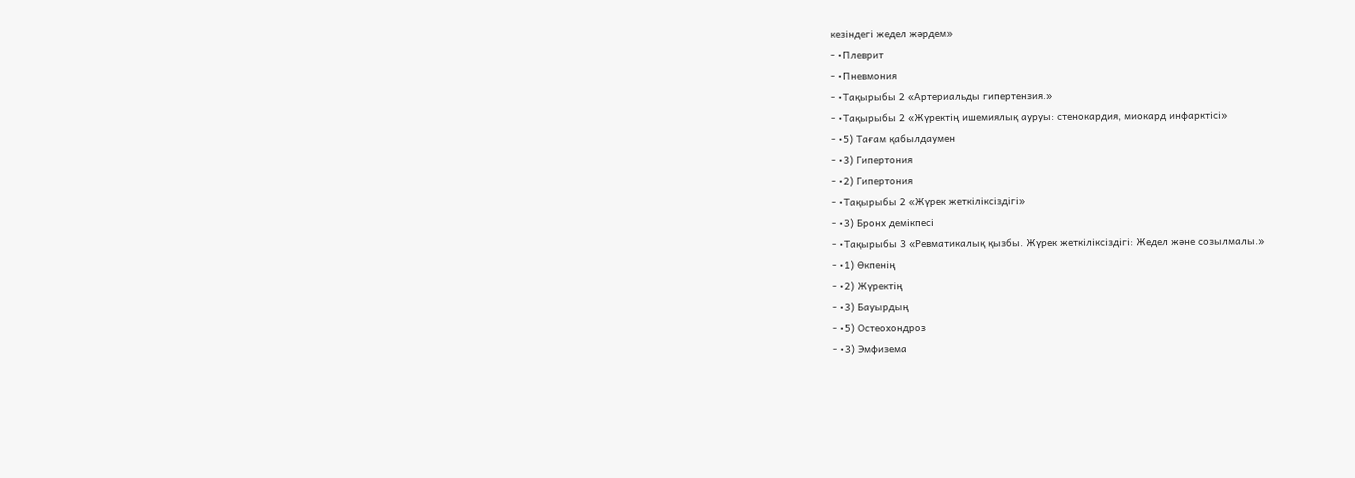кезіндегі жедел жәрдем»
- •Плеврит
- •Пневмония
- •Тақырыбы 2 «Артериальды гипертензия.»
- •Тақырыбы 2 «Жүректің ишемиялық ауруы: стенокардия, миокард инфарктісі»
- •5) Тағам қабылдаумен
- •3) Гипертония
- •2) Гипертония
- •Тақырыбы 2 «Жүрек жеткіліксіздігі»
- •3) Бронх демікпесі
- •Тақырыбы 3 «Ревматикалық қызбы. Жүрек жеткіліксіздігі: Жедел және созылмалы.»
- •1) Өкпенің
- •2) Жүректің
- •3) Бауырдың
- •5) Остеохондроз
- •3) Эмфизема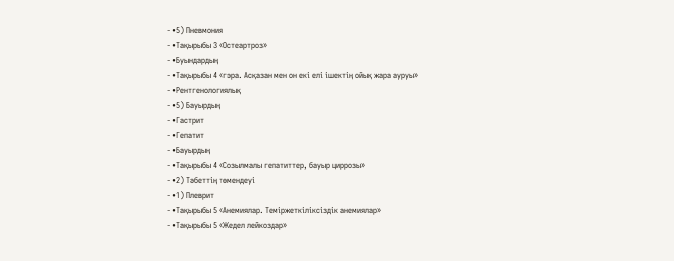- •5) Пневмония
- •Тақырыбы 3 «Остеартроз»
- •Буындардың
- •Тақырыбы 4 «гэра. Асқазан мен он екі елі ішектің ойық жара ауруы»
- •Рентгенологиялық
- •5) Бауырдың
- •Гастрит
- •Гепатит
- •Бауырдың
- •Тақырыбы 4 «Созылмалы гепатиттер, бауыр циррозы»
- •2) Тәбеттің төмендеуі
- •1) Плеврит
- •Тақырыбы 5 «Анемиялар. Теміржеткіліксіздік анемиялар»
- •Тақырыбы 5 «Жедел лейкоздар»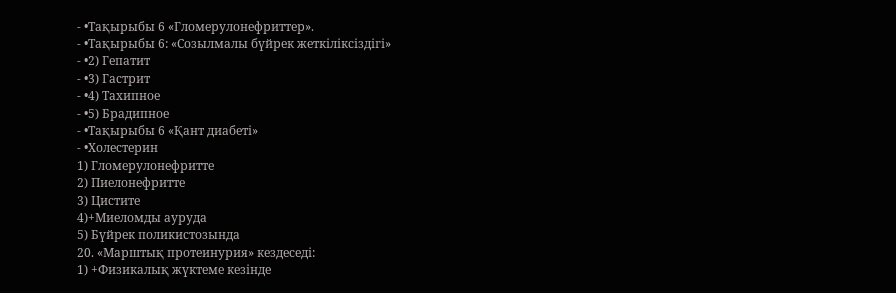- •Тақырыбы 6 «Гломерулонефриттер».
- •Тақырыбы 6: «Созылмалы бүйрек жеткіліксіздігі»
- •2) Гепатит
- •3) Гастрит
- •4) Тахипное
- •5) Брадипное
- •Тақырыбы 6 «Қант диабеті»
- •Холестерин
1) Гломерулонефритте
2) Пиелонефритте
3) Цистите
4)+Миеломды ауруда
5) Бүйрек поликистозында
20. «Марштық протеинурия» кездеседі:
1) +Физикалық жүктеме кезінде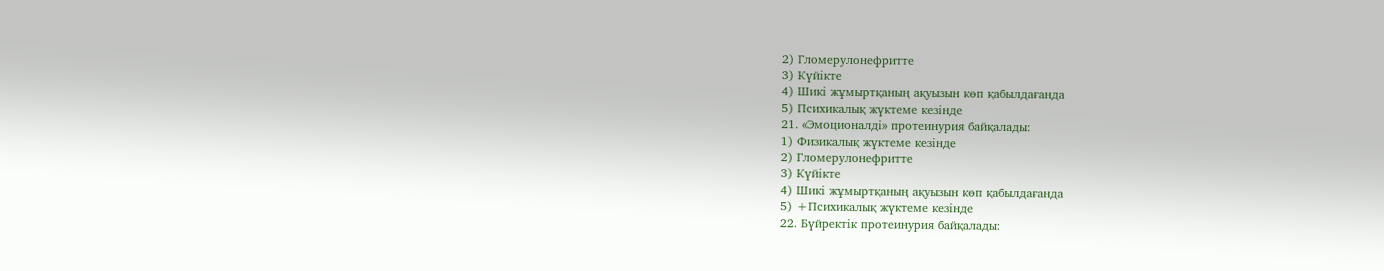2) Гломерулонефритте
3) Күйікте
4) Шикі жұмыртқаның ақуызын көп қабылдағанда
5) Психикалық жүктеме кезінде
21. «Эмоционалді» протеинурия байқалады:
1) Физикалық жүктеме кезінде
2) Гломерулонефритте
3) Күйікте
4) Шикі жұмыртқаның ақуызын көп қабылдағанда
5) +Психикалық жүктеме кезінде
22. Бүйректік протеинурия байқалады: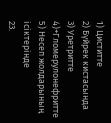1) Циститте
2) Бүйрек кистасында
3) Уретритте
4)+Гломерулонефритте
5) Несеп жолдарының ісіктерінде
23.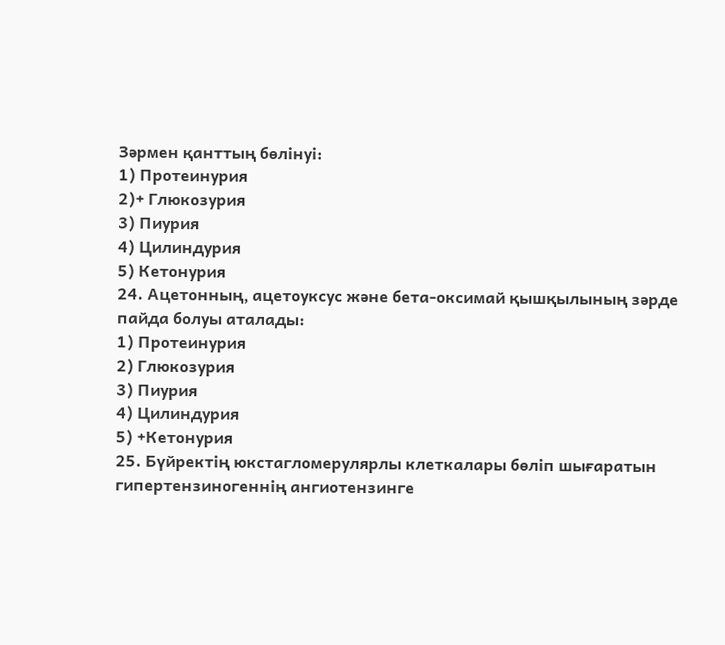Зәрмен қанттың бөлінуі:
1) Протеинурия
2)+ Глюкозурия
3) Пиурия
4) Цилиндурия
5) Кетонурия
24. Ацетонның, ацетоуксус және бета-оксимай қышқылының зәрде пайда болуы аталады:
1) Протеинурия
2) Глюкозурия
3) Пиурия
4) Цилиндурия
5) +Кетонурия
25. Бүйректің юкстагломерулярлы клеткалары бөліп шығаратын гипертензиногеннің ангиотензинге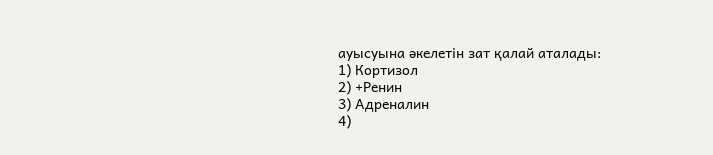ауысуына әкелетін зат қалай аталады:
1) Кортизол
2) +Ренин
3) Адреналин
4)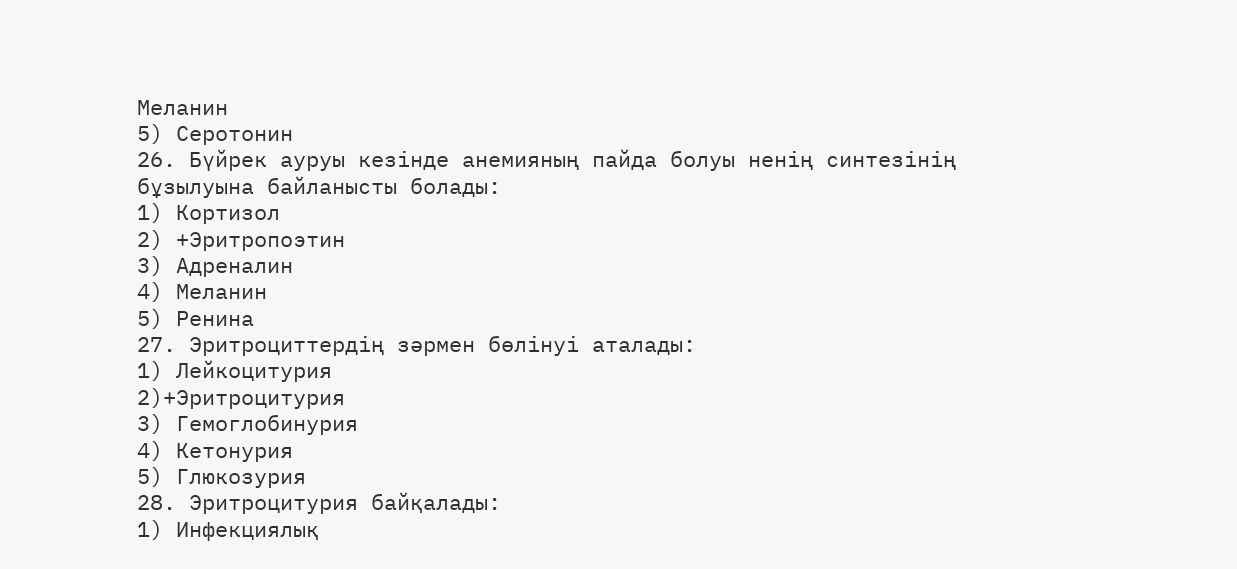Меланин
5) Серотонин
26. Бүйрек ауруы кезінде анемияның пайда болуы ненің синтезінің бұзылуына байланысты болады:
1) Кортизол
2) +Эритропоэтин
3) Адреналин
4) Меланин
5) Ренина
27. Эритроциттердің зәрмен бөлінуі аталады:
1) Лейкоцитурия
2)+Эритроцитурия
3) Гемоглобинурия
4) Кетонурия
5) Глюкозурия
28. Эритроцитурия байқалады:
1) Инфекциялық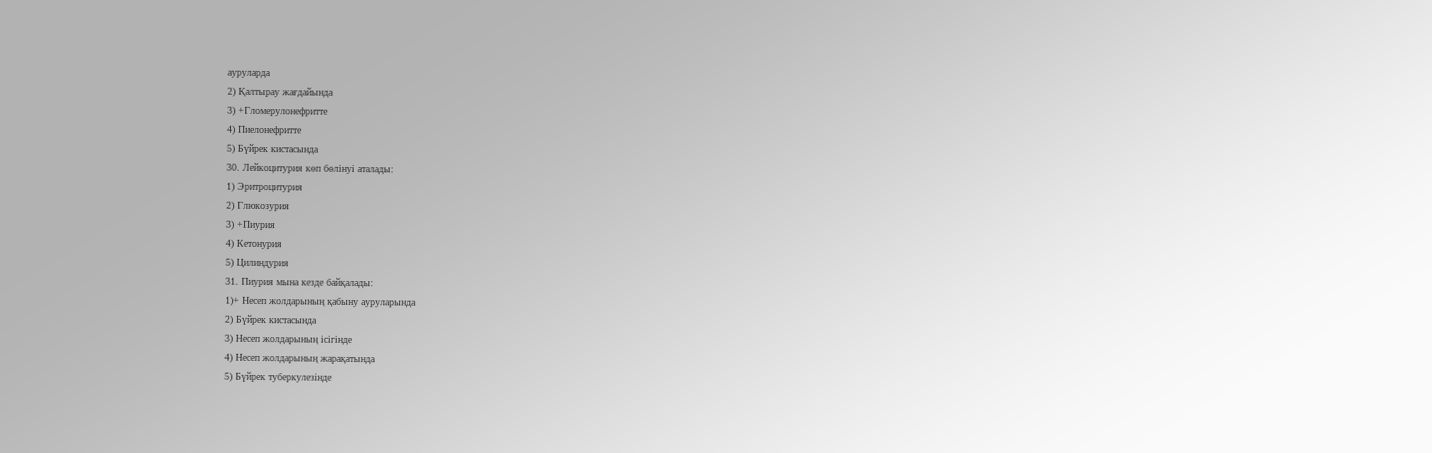ауруларда
2) Қалтырау жағдайында
3) +Гломерулонефритте
4) Пиелонефритте
5) Бүйрек кистасында
30. Лейкоцитурия көп бөлінуі аталады:
1) Эритроцитурия
2) Глюкозурия
3) +Пиурия
4) Кетонурия
5) Цилиндурия
31. Пиурия мына кезде байқалады:
1)+ Несеп жолдарының қабыну ауруларында
2) Бүйрек кистасында
3) Несеп жолдарының ісігінде
4) Несеп жолдарының жарақатында
5) Бүйрек туберкулезінде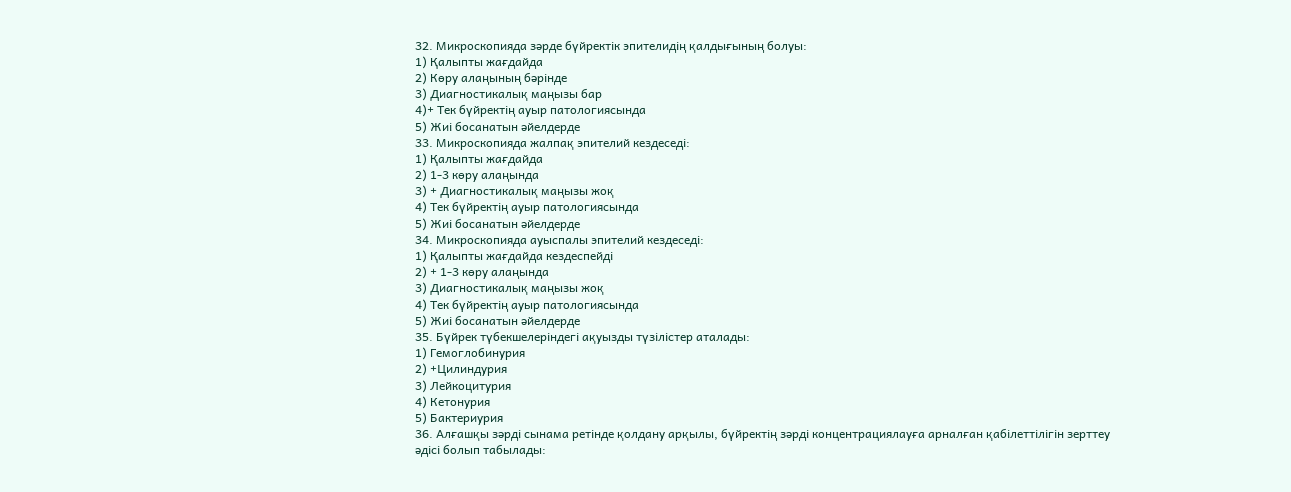32. Микроскопияда зәрде бүйректік эпителидің қалдығының болуы:
1) Қалыпты жағдайда
2) Көру алаңының бәрінде
3) Диагностикалық маңызы бар
4)+ Тек бүйректің ауыр патологиясында
5) Жиі босанатын әйелдерде
33. Микроскопияда жалпақ эпителий кездеседі:
1) Қалыпты жағдайда
2) 1-3 көру алаңында
3) + Диагностикалық маңызы жоқ
4) Тек бүйректің ауыр патологиясында
5) Жиі босанатын әйелдерде
34. Микроскопияда ауыспалы эпителий кездеседі:
1) Қалыпты жағдайда кездеспейді
2) + 1-3 көру алаңында
3) Диагностикалық маңызы жоқ
4) Тек бүйректің ауыр патологиясында
5) Жиі босанатын әйелдерде
35. Бүйрек түбекшелеріндегі ақуызды түзілістер аталады:
1) Гемоглобинурия
2) +Цилиндурия
3) Лейкоцитурия
4) Кетонурия
5) Бактериурия
36. Алғашқы зәрді сынама ретінде қолдану арқылы, бүйректің зәрді концентрациялауға арналған қабілеттілігін зерттеу әдісі болып табылады: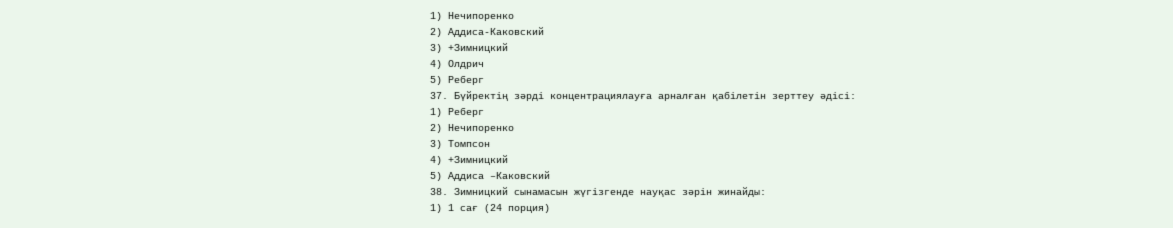1) Нечипоренко
2) Аддиса-Каковский
3) +Зимницкий
4) Олдрич
5) Реберг
37. Бүйректің зәрді концентрациялауға арналған қабілетін зерттеу әдісі:
1) Реберг
2) Нечипоренко
3) Томпсон
4) +Зимницкий
5) Аддиса –Каковский
38. Зимницкий сынамасын жүгізгенде науқас зәрін жинайды:
1) 1 сағ (24 порция)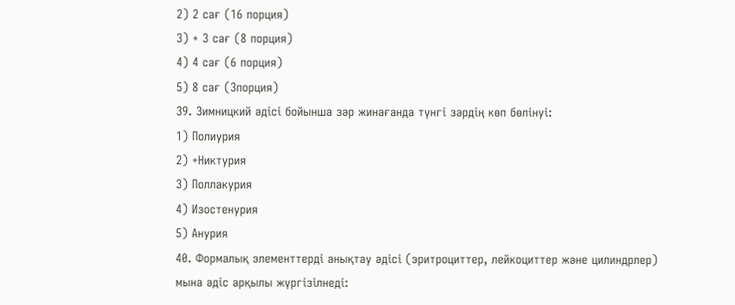2) 2 сағ (16 порция)
3) + 3 сағ (8 порция)
4) 4 сағ (6 порция)
5) 8 сағ (3порция)
39. Зимницкий әдісі бойынша зәр жинағанда түнгі зәрдің көп бөлінуі:
1) Полиурия
2) +Никтурия
3) Поллакурия
4) Изостенурия
5) Анурия
40. Формалық элементтерді анықтау әдісі (эритроциттер, лейкоциттер және цилиндрлер) мына әдіс арқылы жүргізілнеді: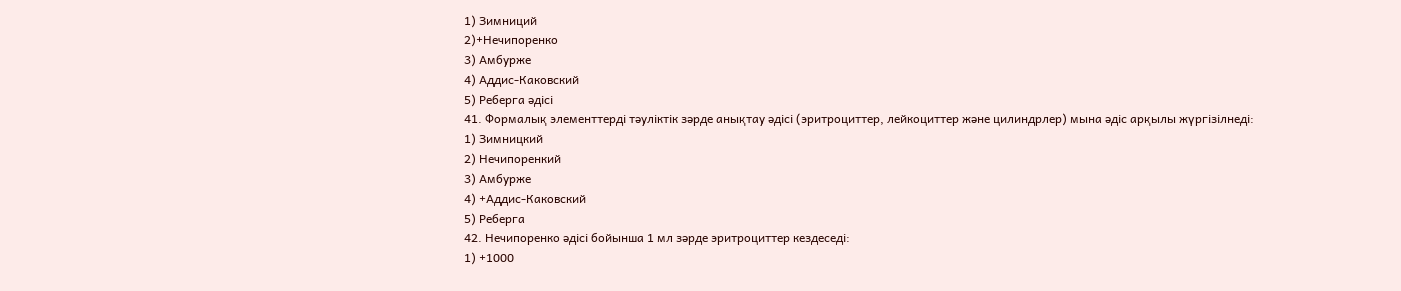1) Зимниций
2)+Нечипоренко
3) Амбурже
4) Аддис-Каковский
5) Реберга әдісі
41. Формалық элементтерді тәуліктік зәрде анықтау әдісі (эритроциттер, лейкоциттер және цилиндрлер) мына әдіс арқылы жүргізілнеді:
1) Зимницкий
2) Нечипоренкий
3) Амбурже
4) +Аддис-Каковский
5) Реберга
42. Нечипоренко әдісі бойынша 1 мл зәрде эритроциттер кездеседі:
1) +1000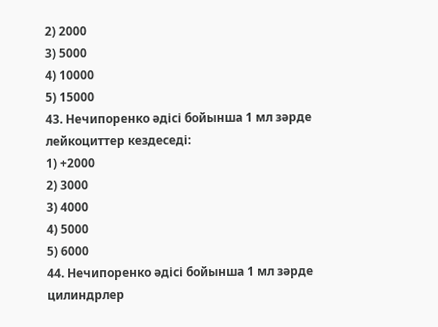2) 2000
3) 5000
4) 10000
5) 15000
43. Нечипоренко әдісі бойынша 1 мл зәрде лейкоциттер кездеседі:
1) +2000
2) 3000
3) 4000
4) 5000
5) 6000
44. Нечипоренко әдісі бойынша 1 мл зәрде цилиндрлер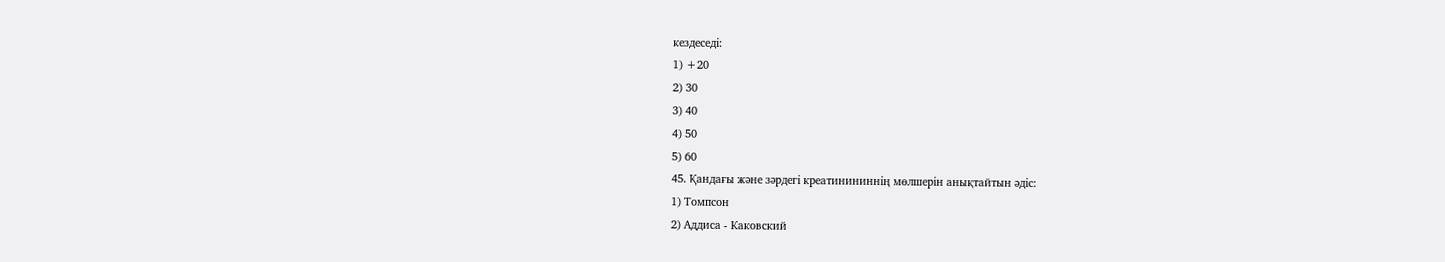кездеседі:
1) +20
2) 30
3) 40
4) 50
5) 60
45. Қандағы және зәрдегі креатинининнің мөлшерін анықтайтын әдіс:
1) Томпсон
2) Аддиса - Каковский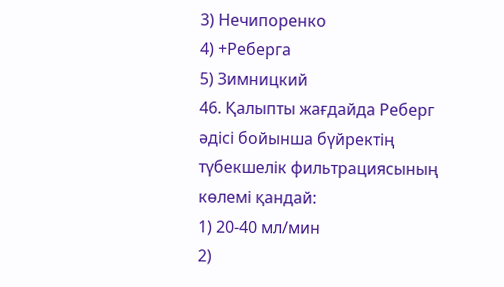3) Нечипоренко
4) +Реберга
5) Зимницкий
46. Қалыпты жағдайда Реберг әдісі бойынша бүйректің түбекшелік фильтрациясының көлемі қандай:
1) 20-40 мл/мин
2)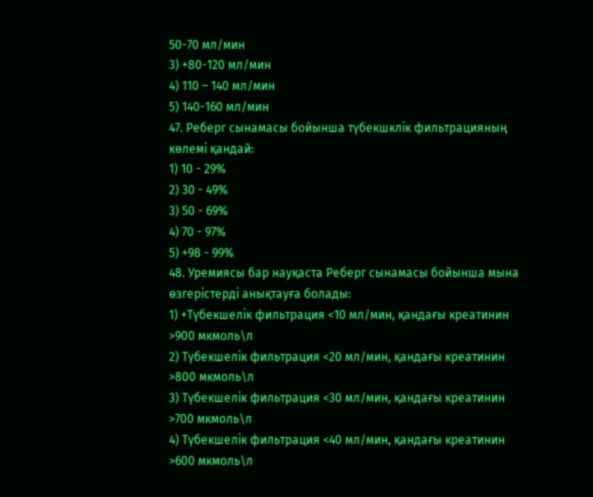50-70 мл/мин
3) +80-120 мл/мин
4) 110 – 140 мл/мин
5) 140-160 мл/мин
47. Реберг сынамасы бойынша түбекшклік фильтрацияның көлемі қандай:
1) 10 - 29%
2) 30 - 49%
3) 50 - 69%
4) 70 - 97%
5) +98 - 99%
48. Уремиясы бар науқаста Реберг сынамасы бойынша мына өзгерістерді анықтауға болады:
1) +Түбекшелік фильтрация <10 мл/мин, қандағы креатинин >900 мкмоль\л
2) Түбекшелік фильтрация <20 мл/мин, қандағы креатинин >800 мкмоль\л
3) Түбекшелік фильтрация <30 мл/мин, қандағы креатинин >700 мкмоль\л
4) Түбекшелік фильтрация <40 мл/мин, қандағы креатинин >600 мкмоль\л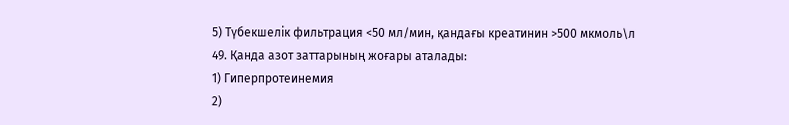5) Түбекшелік фильтрация <50 мл/мин, қандағы креатинин >500 мкмоль\л
49. Қанда азот заттарының жоғары аталады:
1) Гиперпротеинемия
2)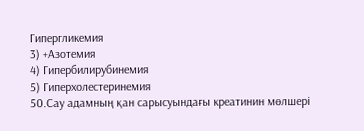Гипергликемия
3) +Азотемия
4) Гипербилирубинемия
5) Гиперхолестеринемия
50.Сау адамның қан сарысуындағы креатинин мөлшері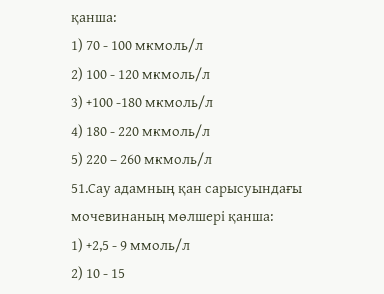қанша:
1) 70 - 100 мкмоль/л
2) 100 - 120 мкмоль/л
3) +100 -180 мкмоль/л
4) 180 - 220 мкмоль/л
5) 220 – 260 мкмоль/л
51.Сау адамның қан сарысуындағы мочевинаның мөлшері қанша:
1) +2,5 - 9 ммоль/л
2) 10 - 15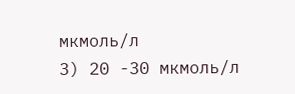мкмоль/л
3) 20 -30 мкмоль/л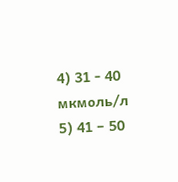4) 31 - 40 мкмоль/л
5) 41 – 50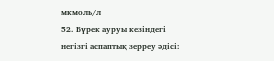мкмоль/л
52. Бүрек ауруы кезіндегі негізгі аспаптық зерреу әдісі: